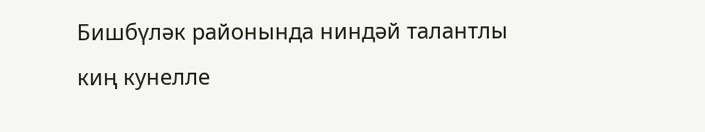Бишбүләк районында ниндәй талантлы киң кунелле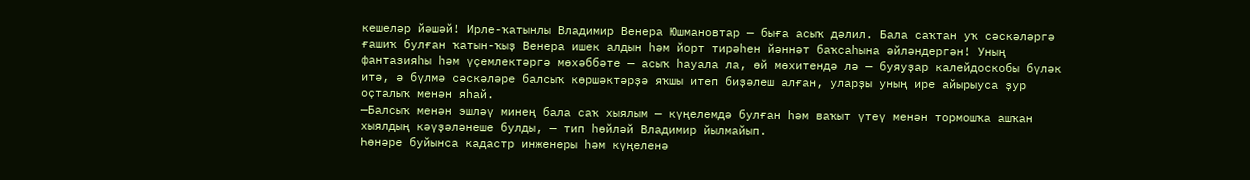кешеләр йәшәй! Ирле-ҡатынлы Владимир Венера Юшмановтар — быға асыҡ дәлил. Бала саҡтан уҡ сәскәләргә ғашиҡ булған ҡатын-ҡыҙ Венера ишек алдын һәм йорт тирәһен йәннәт баҡсаһына әйләндергән! Уның фантазияһы һәм үҫемлектәргә мөхәббәте — асыҡ һауала ла, өй мөхитендә лә — буяуҙар калейдоскобы бүләк итә, ә бүлмә сәскәләре балсыҡ көршәктәрҙә яҡшы итеп биҙәлеш алған, уларҙы уның ире айырыуса ҙур оҫталыҡ менән яһай.
—Балсыҡ менән эшләү минең бала саҡ хыялым — күңелемдә булған һәм ваҡыт үтеү менән тормошҡа ашҡан хыялдың кәүҙәләнеше булды, — тип һөйләй Владимир йылмайып.
Һөнәре буйынса кадастр инженеры һәм күңеленә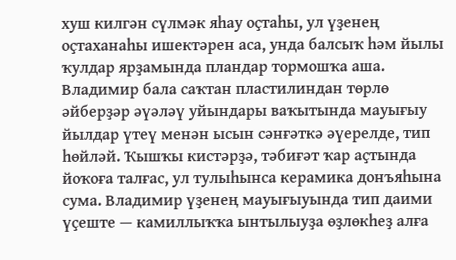хуш килгән сүлмәк яһау оҫтаһы, ул үҙенең оҫтаханаһы ишектәрен аса, унда балсыҡ һәм йылы ҡулдар ярҙамында пландар тормошҡа аша. Владимир бала саҡтан пластилиндан төрлө әйберҙәр әүәләү уйындары ваҡытында мауығыу йылдар үтеү менән ысын сәнғәткә әүерелде, тип һөйләй. Ҡышҡы кистәрҙә, тәбиғәт ҡар аҫтында йоҡоға талғас, ул тулыһынса керамика донъяһына сума. Владимир үҙенең мауығыуында тип даими үҫеште — камиллыҡҡа ынтылыуҙа өҙлөкһеҙ алға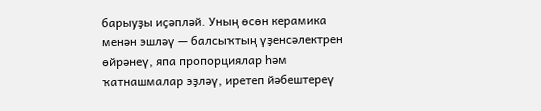барыуҙы иҫәпләй. Уның өсөн керамика менән эшләү — балсыҡтың үҙенсәлектрен өйрәнеү, япа пропорциялар һәм ҡатнашмалар эҙләү, иретеп йәбештереү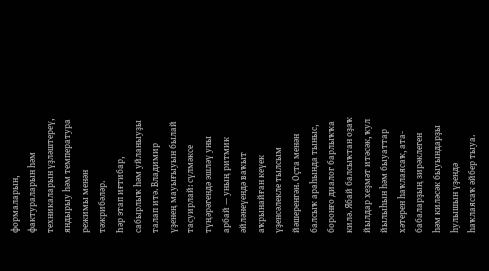формаларын, фактураларын һәм техникаларын үҙләштереү, яндырыу һәм температура режимы менән тәжрибәләр.
Һәр этап иғтибар, сабырлыҡ һәм уйланыуҙы талап итә. Владимир үҙенең мауығыуын былай тасуирлай: сүлмәксе түңәрәгендә эшләү уны арбай — уның ритмик әйләнеүендә ваҡыт аҡрынайған кеүек үҙенсәлекле тылсым йәшеренгән. Оҫта менән балсыҡ араһында тыныс, боронғо диалог барлыҡҡа килә. Ябай балсыҡтан оҙаҡ йылдар хеҙмәт итәсәк, ҡул йылыһын һәм быуаттар хәтерен һаҡлаясаҡ, ата-бабаларҙың зирәклеген һәм киләсәк быуындарҙы һулышын үҙендә һаҡлаясаҡ әйбер тыуа.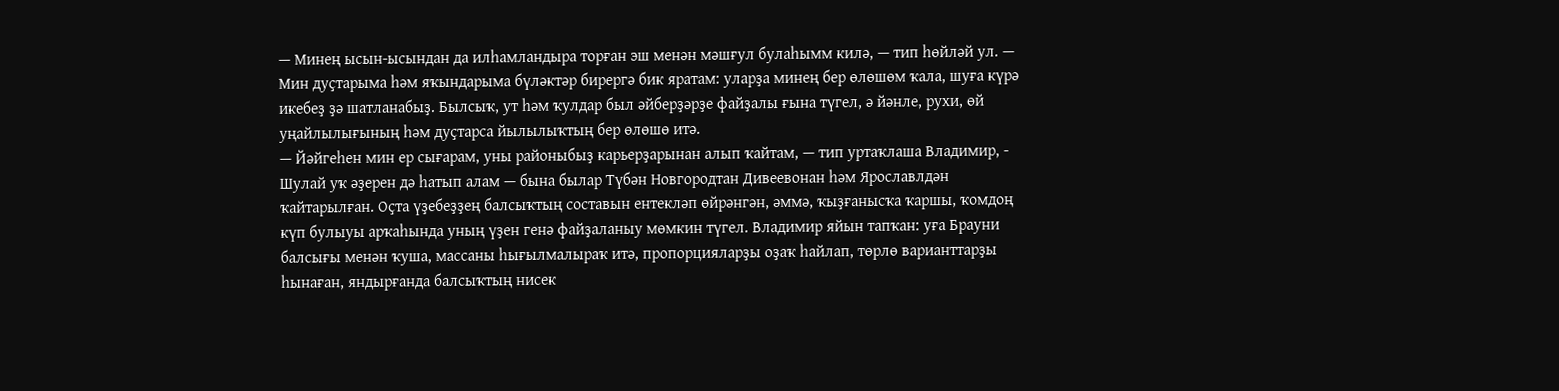— Минең ысын-ысындан да илһамландыра торған эш менән мәшғул булаһымм килә, — тип һөйләй ул. — Мин дуҫтарыма һәм яҡындарыма бүләктәр бирергә бик яратам: уларҙа минең бер өлөшөм ҡала, шуға күрә икебеҙ ҙә шатланабыҙ. Былсыҡ, ут һәм ҡулдар был әйберҙәрҙе файҙалы ғына түгел, ә йәнле, рухи, өй уңайлылығының һәм дуҫтарса йылылыҡтың бер өлөшө итә.
— Йәйгеһен мин ер сығарам, уны районыбыҙ карьерҙарынан алып ҡайтам, — тип уртаҡлаша Владимир, - Шулай уҡ әҙерен дә һатып алам — бына былар Түбән Новгородтан Дивеевонан һәм Ярославлдән ҡайтарылған. Оҫта үҙебеҙҙең балсыҡтың составын ентекләп өйрәнгән, әммә, ҡыҙғанысҡа ҡаршы, ҡомдоң күп булыуы арҡаһында уның үҙен генә файҙаланыу мөмкин түгел. Владимир яйын тапҡан: уға Брауни балсығы менән ҡуша, массаны һығылмалыраҡ итә, пропорцияларҙы оҙаҡ һайлап, төрлө варианттарҙы һынаған, яндырғанда балсыҡтың нисек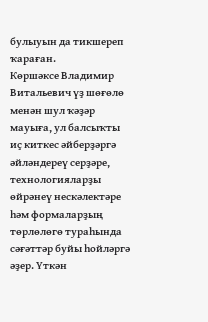булыуын да тикшереп ҡараған.
Көршәксе Владимир Витальевич үҙ шөғөлө менән шул ҡәҙәр мауыға, ул балсыҡты иҫ киткес әйберҙәргә әйләндереү серҙәре, технологияларҙы өйрәнеү нескәлектәре һәм формаларҙың төрлөлөгө тураһында сәғәттәр буйы һойләргә әҙер. Үткән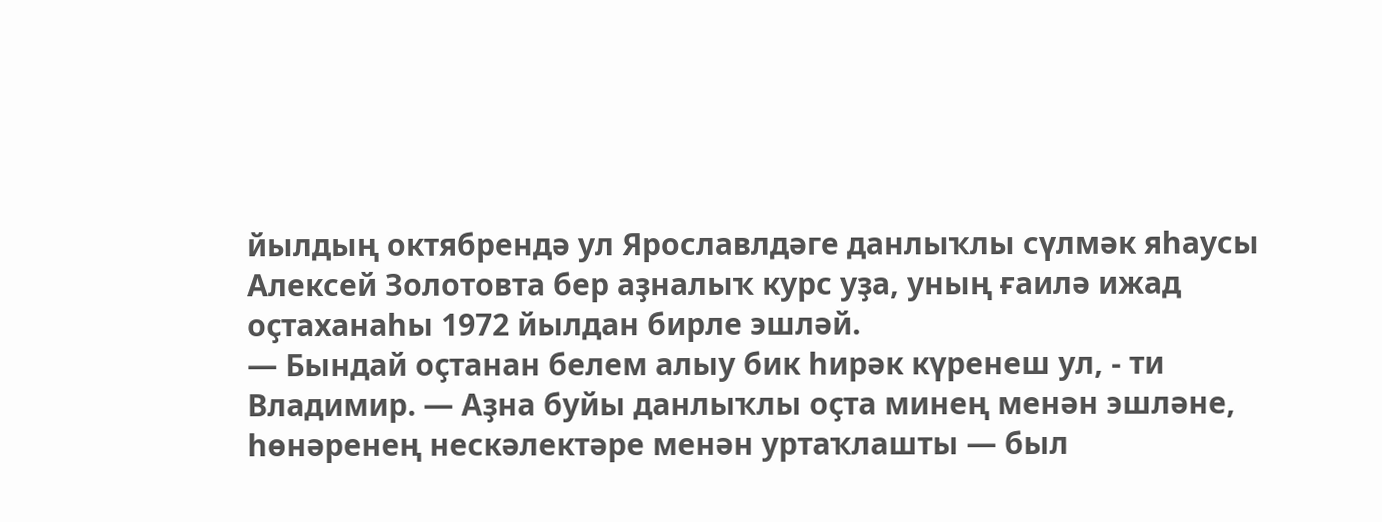йылдың октябрендә ул Ярославлдәге данлыҡлы сүлмәк яһаусы Алексей Золотовта бер аҙналыҡ курс уҙа, уның ғаилә ижад оҫтаханаһы 1972 йылдан бирле эшләй.
— Бындай оҫтанан белем алыу бик һирәк күренеш ул, - ти Владимир. — Аҙна буйы данлыҡлы оҫта минең менән эшләне, һөнәренең нескәлектәре менән уртаҡлашты — был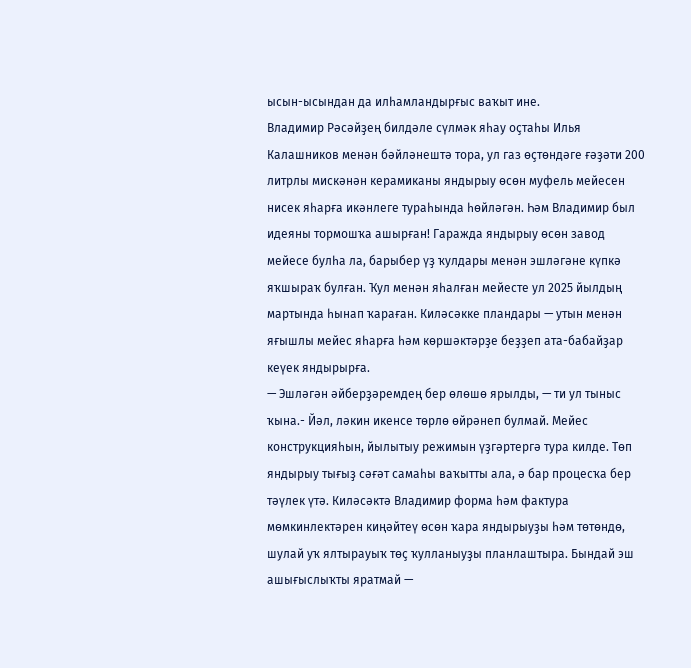ысын-ысындан да илһамландырғыс ваҡыт ине.
Владимир Рәсәйҙең билдәле сүлмәк яһау оҫтаһы Илья Калашников менән бәйләнештә тора, ул газ өҫтөндәге ғәҙәти 200 литрлы мискәнән керамиканы яндырыу өсөн муфель мейесен нисек яһарға икәнлеге тураһында һөйләгән. Һәм Владимир был идеяны тормошҡа ашырған! Гаражда яндырыу өсөн завод мейесе булһа ла, барыбер үҙ ҡулдары менән эшләгәне күпкә яҡшыраҡ булған. Ҡул менән яһалған мейесте ул 2025 йылдың мартында һынап ҡараған. Киләсәкке пландары — утын менән яғышлы мейес яһарға һәм көршәктәрҙе беҙҙеп ата-бабайҙар кеүек яндырырға.
— Эшләгән әйберҙәремдең бер өлөшө ярылды, — ти ул тыныс ҡына.- Йәл, ләкин икенсе төрлө өйрәнеп булмай. Мейес конструкцияһын, йылытыу режимын үҙгәртергә тура килде. Төп яндырыу тығыҙ сәғәт самаһы ваҡытты ала, ә бар процесҡа бер тәүлек үтә. Киләсәктә Владимир форма һәм фактура мөмкинлектәрен киңәйтеү өсөн ҡара яндырыуҙы һәм төтөндө, шулай уҡ ялтырауыҡ төҫ ҡулланыуҙы планлаштыра. Бындай эш ашығыслыҡты яратмай —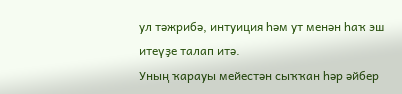ул тәжрибә, интуиция һәм ут менән һаҡ эш итеүҙе талап итә.
Уның ҡарауы мейестән сыҡҡан һәр әйбер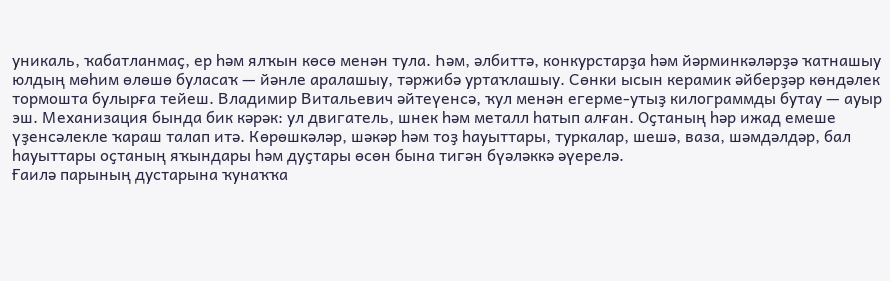уникаль, ҡабатланмаҫ, ер һәм ялҡын көсө менән тула. Һәм, әлбиттә, конкурстарҙа һәм йәрминкәләрҙә ҡатнашыу юлдың мөһим өлөшө буласаҡ — йәнле аралашыу, тәржибә уртаҡлашыу. Сөнки ысын керамик әйберҙәр көндәлек тормошта булырға тейеш. Владимир Витальевич әйтеүенсә, ҡул менән егерме-утыҙ килограммды бутау — ауыр эш. Механизация бында бик кәрәк: ул двигатель, шнек һәм металл һатып алған. Оҫтаның һәр ижад емеше үҙенсәлекле ҡараш талап итә. Көрөшкәләр, шәкәр һәм тоҙ һауыттары, туркалар, шешә, ваза, шәмдәлдәр, бал һауыттары оҫтаның яҡындары һәм дуҫтары өсөн бына тигән бүәләккә әүерелә.
Ғаилә парының дустарына ҡунаҡҡа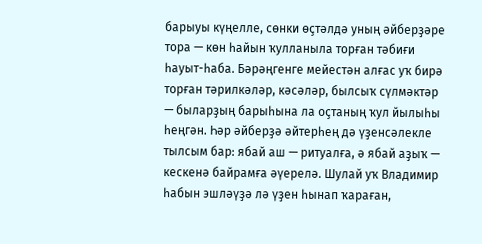барыуы күңелле, сөнки өҫтәлдә уның әйберҙәре тора — көн һайын ҡулланыла торған тәбиғи һауыт-һаба. Бәрәңгенге мейестән алғас уҡ бирә торған тәрилкәләр, кәсәләр, былсыҡ сүлмәктәр — быларҙың барыһына ла оҫтаның ҡул йылыһы һеңгән. Һәр әйберҙә әйтерһең дә үҙенсәлекле тылсым бар: ябай аш — ритуалға, ә ябай аҙыҡ — кескенә байрамға әүерелә. Шулай уҡ Владимир һабын эшләүҙә лә үҙен һынап ҡараған,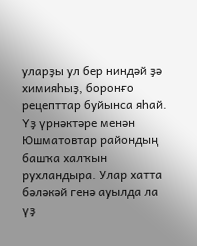уларҙы ул бер ниндәй ҙә химияһыҙ, боронғо рецепттар буйынса яһай.
Үҙ үрнәктәре менән Юшматовтар райондың башҡа халҡын рухландыра. Улар хатта бәләкәй генә ауылда ла үҙ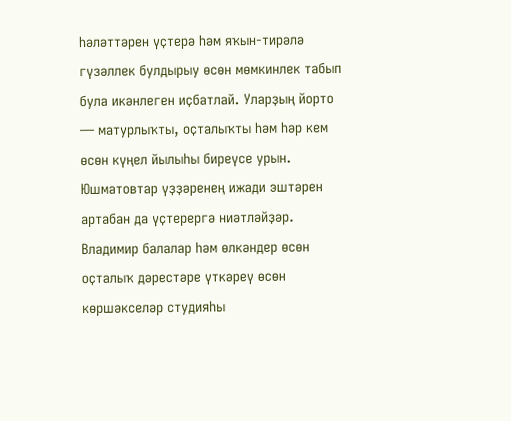һәләттәрен үҫтерә һәм яҡын-тирәлә гүзәллек булдырыу өсөн мөмкинлек табып була икәнлеген иҫбатлай. Уларҙың йорто — матурлыҡты, оҫталыҡты һәм һәр кем өсөн күңел йылыһы биреүсе урын. Юшматовтар үҙҙәренең ижади эштәрен артабан да үҫтерергә ниәтләйҙәр. Владимир балалар һәм өлкәндер өсөн оҫталыҡ дәрестәре үткәреү өсөн көршәкселәр студияһы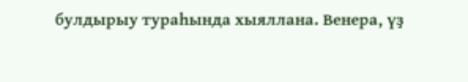булдырыу тураһында хыяллана. Венера, үҙ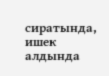сиратында, ишек алдында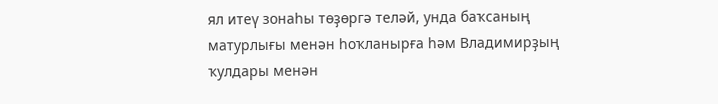ял итеү зонаһы төҙөргә теләй, унда баҡсаның матурлығы менән һоҡланырға һәм Владимирҙың ҡулдары менән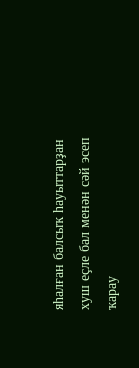яһалған балсыҡ һауыттарҙан хуш еҫле бал менән сәй эсеп ҡарау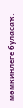мөмкинлеге буласаҡ.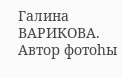Галина ВАРИКОВА.
Автор фотоһы